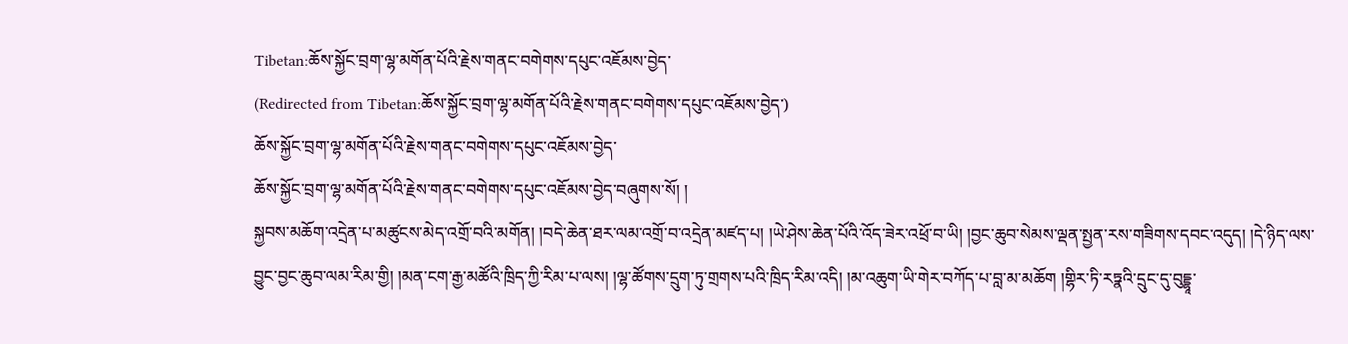Tibetan:ཆོས་སྐྱོང་བྲག་ལྷ་མགོན་པོའི་རྗེས་གནང་བགེགས་དཔུང་འཇོམས་བྱེད་
(Redirected from Tibetan:ཆོས་སྐྱོང་བྲག་ལྷ་མགོན་པོའི་རྗེས་གནང་བགེགས་དཔུང་འཇོམས་བྱེད་)
ཆོས་སྐྱོང་བྲག་ལྷ་མགོན་པོའི་རྗེས་གནང་བགེགས་དཔུང་འཇོམས་བྱེད་
ཆོས་སྐྱོང་བྲག་ལྷ་མགོན་པོའི་རྗེས་གནང་བགེགས་དཔུང་འཇོམས་བྱེད་བཞུགས་སོ། །
སྐྱབས་མཆོག་འདྲེན་པ་མཚུངས་མེད་འགྲོ་བའི་མགོན། །བདེ་ཆེན་ཐར་ལམ་འགྲོ་བ་འདྲེན་མཛད་པ། །ཡེ་ཤེས་ཆེན་པོའི་འོད་ཟེར་འཕྲོ་བ་ཡི། །བྱང་ཆུབ་སེམས་ལྡན་སྤྱན་རས་གཟིགས་དབང་འདུད། །དེ་ཉིད་ལས་བྱུང་བྱང་ཆུབ་ལམ་རིམ་གྱི། །མན་ངག་རྒྱ་མཚོའི་ཁྲིད་ཀྱི་རིམ་པ་ལས། །ལྷ་ཚོགས་དྲུག་ཏུ་གྲགས་པའི་ཁྲིད་རིམ་འདི། །མ་འཆུག་ཡི་གེར་བཀོད་པ་བླ་མ་མཆོག །གྷིར་ཏི་རཏྣའི་དྲུང་དུ་བུདྡྷཱ་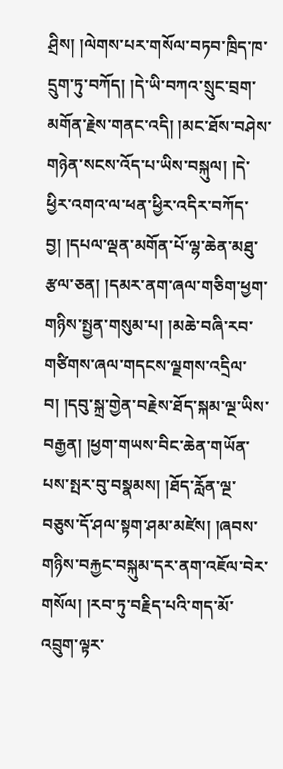ཤྲིས། །ལེགས་པར་གསོལ་བཏབ་ཁྲིད་ཁ་དྲུག་ཏུ་བཀོད། །དེ་ཡི་བཀའ་སྲུང་བྲག་མགོན་རྗེས་གནང་འདི། །མང་ཐོས་བཤེས་གཉེན་སངས་འོད་པ་ཡིས་བསྐུལ། །དེ་ཕྱིར་འགའ་ལ་ཕན་ཕྱིར་འདིར་བཀོད་བྱ། །དཔལ་ལྡན་མགོན་པོ་ལྷ་ཆེན་མཐུ་རྩལ་ཅན། །དམར་ནག་ཞལ་གཅིག་ཕྱག་གཉིས་སྤྱན་གསུམ་པ། །མཆེ་བཞི་རབ་གཙིགས་ཞལ་གདངས་ལྗགས་འདྲིལ་བ། །དབུ་སྐྲ་གྱེན་བརྗེས་ཐོད་སྐམ་ལྔ་ཡིས་བརྒྱན། །ཕྱག་གཡས་བིང་ཆེན་གཡོན་པས་སྤར་བུ་བསྣམས། །ཐོད་རློན་ལྔ་བཅུས་དོ་ཤལ་སྟག་ཤམ་མཛེས། །ཞབས་གཉིས་བརྐྱང་བསྐུམ་དར་ནག་འཇོལ་བེར་གསོལ། །རབ་ཏུ་བརྗིད་པའི་གད་མོ་འབྲུག་ལྟར་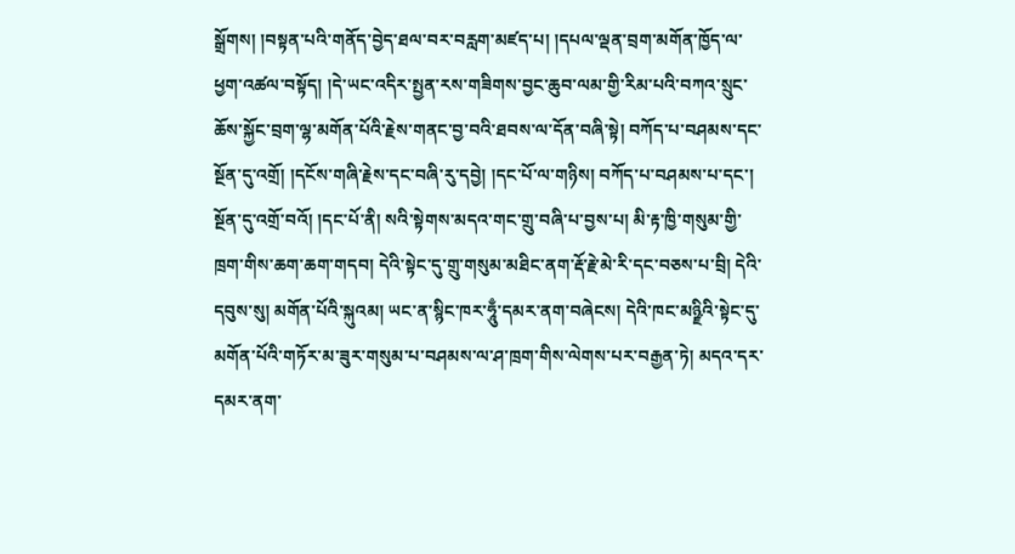སྒྲོགས། །བསྟན་པའི་གནོད་བྱེད་ཐལ་བར་བརླག་མཛད་པ། །དཔལ་ལྡན་བྲག་མགོན་ཁྱོད་ལ་ཕྱག་འཚལ་བསྟོད། །དེ་ཡང་འདིར་སྤྱན་རས་གཟིགས་བྱང་ཆུབ་ལམ་གྱི་རིམ་པའི་བཀའ་སྲུང་ཆོས་སྐྱོང་བྲག་ལྷ་མགོན་པོའི་རྗེས་གནང་བྱ་བའི་ཐབས་ལ་དོན་བཞི་སྟེ། བཀོད་པ་བཤམས་དང་སྔོན་དུ་འགྲོ། །དངོས་གཞི་རྗེས་དང་བཞི་རུ་དབྱེ། །དང་པོ་ལ་གཉིས། བཀོད་པ་བཤམས་པ་དང་། སྔོན་དུ་འགྲོ་བའོ། །དང་པོ་ནི། སའི་སྟེགས་མདའ་གང་གྲུ་བཞི་པ་བྱས་པ། མི་རྟ་ཁྱི་གསུམ་གྱི་ཁྲག་གིས་ཆག་ཆག་གདབ། དེའི་སྟེང་དུ་གྲུ་གསུམ་མཐིང་ནག་རྡོ་རྗེ་མེ་རི་དང་བཅས་པ་བྲི། དེའི་དབུས་སུ། མགོན་པོའི་སྐུའམ། ཡང་ན་སྙིང་ཁར་ཧཱུྃ་དམར་ནག་བཞེངས། དེའི་ཁང་མཉྫིའི་སྟེང་དུ་མགོན་པོའི་གཏོར་མ་ཟུར་གསུམ་པ་བཤམས་ལ་ཤ་ཁྲག་གིས་ལེགས་པར་བརྒྱན་ཏེ། མདའ་དར་དམར་ནག་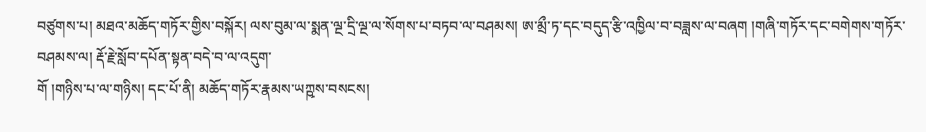བཙུགས་པ། མཐའ་མཆོད་གཏོར་གྱིས་བསྐོར། ལས་བུམ་ལ་སྨན་ལྔ་དྲི་ལྔ་ལ་སོགས་པ་བཏབ་ལ་བཤམས། ཨ་མྲྀ་ཏ་དང་བདུད་རྩི་འཁྱིལ་བ་བཟླས་ལ་བཞག །གཞི་གཏོར་དང་བགེགས་གཏོར་བཤམས་ལ། རྡོ་རྗེ་སློབ་དཔོན་སྟན་བདེ་བ་ལ་འདུག་
གོ །གཉིས་པ་ལ་གཉིས། དང་པོ་ནི། མཆོད་གཏོར་རྣམས་ཡཀྵས་བསངས།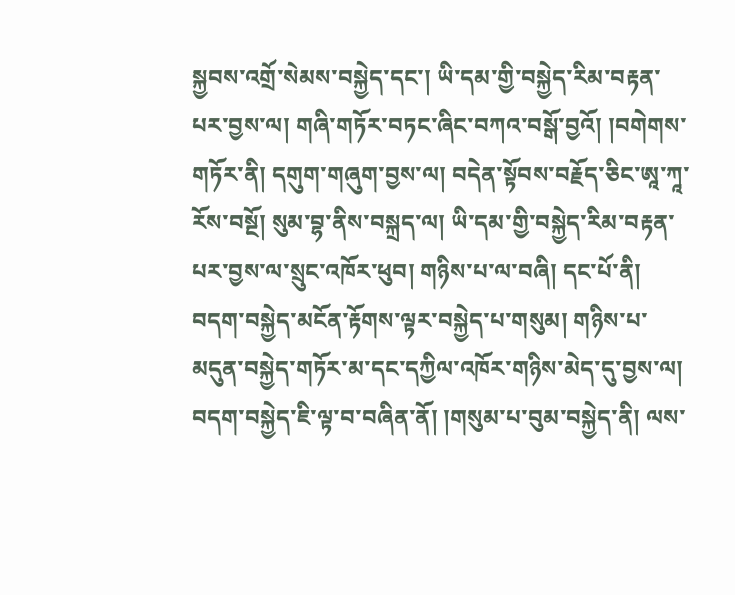སྐྱབས་འགྲོ་སེམས་བསྐྱེད་དང་། ཡི་དམ་གྱི་བསྐྱེད་རིམ་བརྟན་པར་བྱས་ལ། གཞི་གཏོར་བཏང་ཞིང་བཀའ་བསྒོ་བྱའོ། །བགེགས་གཏོར་ནི། དགུག་གཞུག་བྱས་ལ། བདེན་སྟོབས་བརྗོད་ཅིང་ཨཱ་ཀཱ་རོས་བསྔོ། སུམ་བྷ་ནིས་བསྐྲད་ལ། ཡི་དམ་གྱི་བསྐྱེད་རིམ་བརྟན་པར་བྱས་ལ་སྲུང་འཁོར་ཕུབ། གཉིས་པ་ལ་བཞི། དང་པོ་ནི། བདག་བསྐྱེད་མངོན་རྟོགས་ལྟར་བསྐྱེད་པ་གསུམ། གཉིས་པ་མདུན་བསྐྱེད་གཏོར་མ་དང་དཀྱིལ་འཁོར་གཉིས་མེད་དུ་བྱས་ལ། བདག་བསྐྱེད་ཇི་ལྟ་བ་བཞིན་ནོ། །གསུམ་པ་བུམ་བསྐྱེད་ནི། ལས་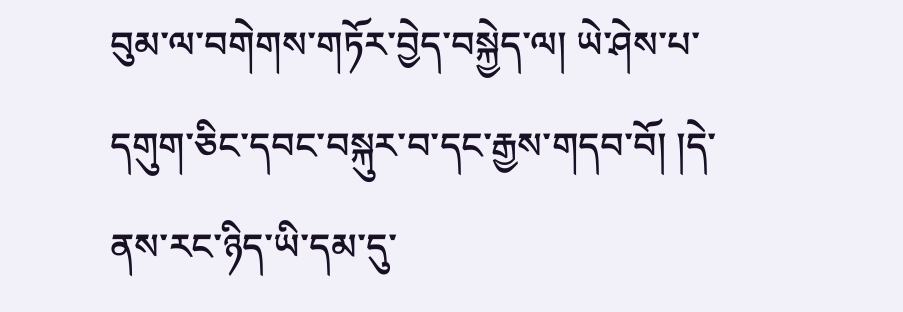བུམ་ལ་བགེགས་གཏོར་བྱེད་བསྐྱེད་ལ། ཡེ་ཤེས་པ་དགུག་ཅིང་དབང་བསྐུར་བ་དང་རྒྱས་གདབ་བོ། །དེ་ནས་རང་ཉིད་ཡི་དམ་དུ་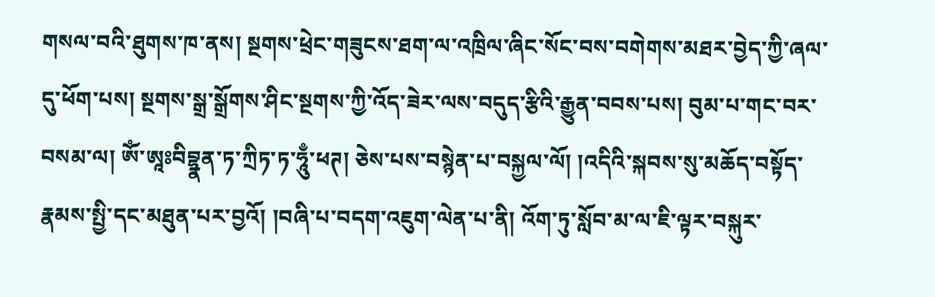གསལ་བའི་ཐུགས་ཁ་ནས། སྔགས་ཕྲེང་གཟུངས་ཐག་ལ་འཁྲིལ་ཞིང་སོང་བས་བགེགས་མཐར་བྱེད་ཀྱི་ཞལ་དུ་ཕོག་པས། སྔགས་སྒྲ་སྒྲོགས་ཤིང་སྔགས་ཀྱི་འོད་ཟེར་ལས་བདུད་རྩིའི་རྒྱུན་བབས་པས། བུམ་པ་གང་བར་བསམ་ལ། ཨོཾ་ཨཱཿབིབྷྣན་ཏ་ཀྲིཏ་ཏ་ཧཱུྃ་ཕཊ། ཅེས་པས་བསྙེན་པ་བསྐྱལ་ལོ། །འདིའི་སྐབས་སུ་མཆོད་བསྟོད་རྣམས་སྤྱི་དང་མཐུན་པར་བྱའོ། །བཞི་པ་བདག་འཇུག་ལེན་པ་ནི། འོག་ཏུ་སློབ་མ་ལ་ཇི་ལྟར་བསྐུར་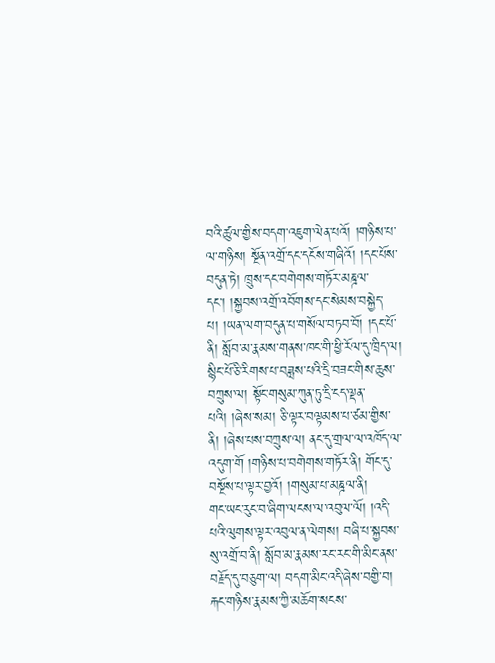བའི་ཚུལ་གྱིས་བདག་འཇུག་ལེན་པའོ། །གཉིས་པ་ལ་གཉིས། སྔོན་འགྲོ་དང་དངོས་གཞིའོ། །དང་པོས་བདུན་ཏེ། ཁྲུས་དང་བགེགས་གཏོར་མཎྜལ་དང་། །སྐྱབས་འགྲོ་འབོགས་དང་སེམས་བསྐྱེད་པ། །ཡན་ལག་བདུན་པ་གསོལ་བཏབ་བོ། །དང་པོ་ནི། སློབ་མ་རྣམས་གནས་ཁང་གི་ཕྱི་རོལ་དུ་ཁྲིད་ལ། སྙིང་པོ་ཅི་རིགས་པ་བཟླས་པའི་དྲི་བཟང་གིས་ཆུས་བཀྲུས་ལ། སྟོང་གསུམ་ཀུན་ཏུ་དྲི་ངད་ལྡན་པའི། །ཞེས་སམ། ཅི་ལྟར་བལྟམས་པ་ཙམ་གྱིས་ནི། །ཞེས་པས་བཀྲུས་ལ། ནང་དུ་གྲལ་ལ་འཁོད་ལ་འདུག་གོ །གཉིས་པ་བགེགས་གཏོར་ནི། གོང་དུ་བསྔོས་པ་ལྟར་བྱའོ། །གསུམ་པ་མཎྜལ་ནི།
གང་ཡང་རུང་བ་ཞིག་ལངས་ལ་འབུལ་ལོ། །འདི་པའི་ལུགས་ལྟར་འབུལ་ན་ལེགས། བཞི་པ་སྐྱབས་སུ་འགྲོ་བ་ནི། སློབ་མ་རྣམས་རང་རང་གི་མིང་ནས་བརྗོད་དུ་བཅུག་ལ། བདག་མིང་འདི་ཞེས་བགྱི་བ། རྐང་གཉིས་རྣམས་ཀྱི་མཆོག་སངས་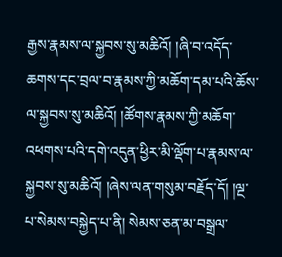རྒྱས་རྣམས་ལ་སྐྱབས་སུ་མཆིའོ། །ཞི་བ་འདོད་ཆགས་དང་བྲལ་བ་རྣམས་ཀྱི་མཆོག་དམ་པའི་ཆོས་ལ་སྐྱབས་སུ་མཆིའོ། །ཚོགས་རྣམས་ཀྱི་མཆོག་འཕགས་པའི་དགེ་འདུན་ཕྱིར་མི་ལྡོག་པ་རྣམས་ལ་སྐྱབས་སུ་མཆིའོ། །ཞེས་ལན་གསུམ་བརྗོད་དོ། །ལྔ་པ་སེམས་བསྐྱེད་པ་ནི། སེམས་ཅན་མ་བསྒྲལ་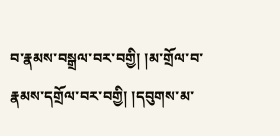བ་རྣམས་བསྒྲལ་བར་བགྱི། །མ་གྲོལ་བ་རྣམས་དགྲོལ་བར་བགྱི། །དབུགས་མ་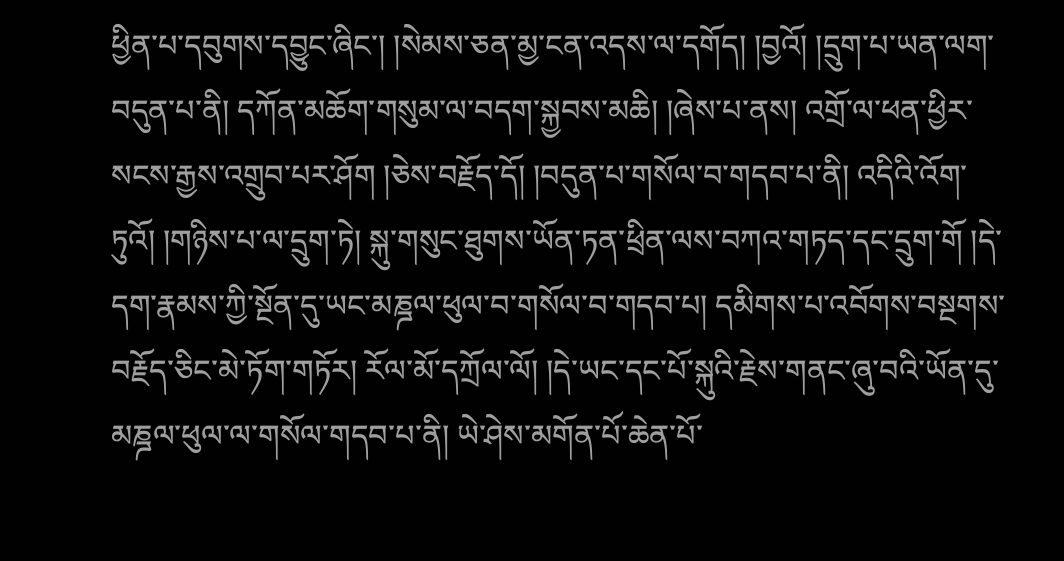ཕྱིན་པ་དབུགས་དབྱུང་ཞིང་། །སེམས་ཅན་མྱ་ངན་འདས་ལ་དགོད། །བྱའོ། །དྲུག་པ་ཡན་ལག་བདུན་པ་ནི། དཀོན་མཆོག་གསུམ་ལ་བདག་སྐྱབས་མཆི། །ཞེས་པ་ནས། འགྲོ་ལ་ཕན་ཕྱིར་སངས་རྒྱས་འགྲུབ་པར་ཤོག །ཅེས་བརྗོད་དོ། །བདུན་པ་གསོལ་བ་གདབ་པ་ནི། འདིའི་འོག་ཏུའོ། །གཉིས་པ་ལ་དྲུག་ཏེ། སྐུ་གསུང་ཐུགས་ཡོན་ཏན་ཕྲིན་ལས་བཀའ་གཏད་དང་དྲུག་གོ །དེ་དག་རྣམས་ཀྱི་སྔོན་དུ་ཡང་མཎྜལ་ཕུལ་བ་གསོལ་བ་གདབ་པ། དམིགས་པ་འབོགས་བསྔགས་བརྗོད་ཅིང་མེ་ཏོག་གཏོར། རོལ་མོ་དཀྲོལ་ལོ། །དེ་ཡང་དང་པོ་སྐུའི་རྗེས་གནང་ཞུ་བའི་ཡོན་དུ་མཎྜལ་ཕུལ་ལ་གསོལ་གདབ་པ་ནི། ཡེ་ཤེས་མགོན་པོ་ཆེན་པོ་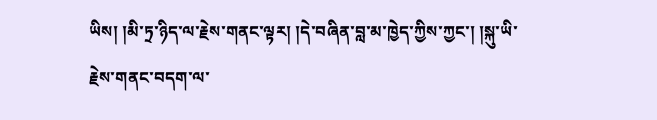ཡིས། །མི་ཏྲ་ཉིད་ལ་རྗེས་གནང་ལྟར། །དེ་བཞིན་བླ་མ་ཁྱེད་ཀྱིས་ཀྱང་། །སྐུ་ཡི་རྗེས་གནང་བདག་ལ་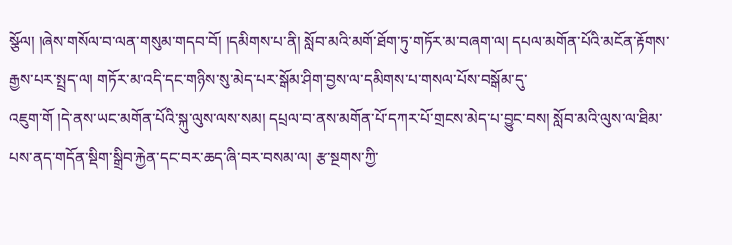སྩོལ། །ཞེས་གསོལ་བ་ལན་གསུམ་གདབ་བོ། །དམིགས་པ་ནི། སློབ་མའི་མགོ་ཐོག་ཏུ་གཏོར་མ་བཞག་ལ། དཔལ་མགོན་པོའི་མངོན་རྟོགས་རྒྱས་པར་སྤྲད་ལ། གཏོར་མ་འདི་དང་གཉིས་སུ་མེད་པར་སྒོམ་ཤིག་བྱས་ལ་དམིགས་པ་གསལ་པོས་བསྒོམ་དུ་
འཇུག་གོ །དེ་ནས་ཡང་མགོན་པོའི་སྐུ་ལུས་ལས་སམ། དཔྲལ་བ་ནས་མགོན་པོ་དཀར་པོ་གྲངས་མེད་པ་བྱུང་བས། སློབ་མའི་ལུས་ལ་ཐིམ་པས་ནད་གདོན་སྡིག་སྒྲིབ་རྐྱེན་དང་བར་ཆད་ཞི་བར་བསམ་ལ། རྩ་སྔགས་ཀྱི་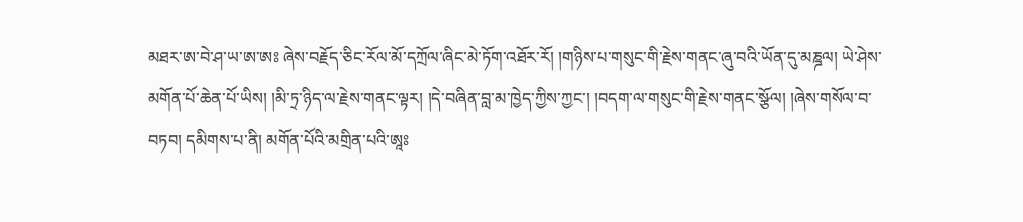མཐར་ཨ་བེ་ཤ་ཡ་ཨ་ཨཿ ཞེས་བརྗོད་ཅིང་རོལ་མོ་དཀྲོལ་ཞིང་མེ་ཏོག་འཐོར་རོ། །གཉིས་པ་གསུང་གི་རྗེས་གནང་ཞུ་བའི་ཡོན་དུ་མཎྜལ། ཡེ་ཤེས་མགོན་པོ་ཆེན་པོ་ཡིས། །མི་ཏྲ་ཉིད་ལ་རྗེས་གནང་ལྟར། །དེ་བཞིན་བླ་མ་ཁྱེད་ཀྱིས་ཀྱང་། །བདག་ལ་གསུང་གི་རྗེས་གནང་སྩོལ། །ཞེས་གསོལ་བ་བཏབ། དམིགས་པ་ནི། མགོན་པོའི་མགྲིན་པའི་ཨཱཿ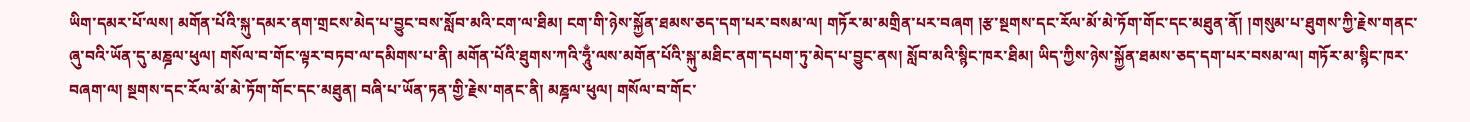ཡིག་དམར་པོ་ལས། མགོན་པོའི་སྐུ་དམར་ནག་གྲངས་མེད་པ་བྱུང་བས་སློབ་མའི་ངག་ལ་ཐིམ། ངག་གི་ཉེས་སྐྱོན་ཐམས་ཅད་དག་པར་བསམ་ལ། གཏོར་མ་མགྲིན་པར་བཞག །རྩ་སྔགས་དང་རོལ་མོ་མེ་ཏོག་གོང་དང་མཐུན་ནོ། །གསུམ་པ་ཐུགས་ཀྱི་རྗེས་གནང་ཞུ་བའི་ཡོན་དུ་མཎྜལ་ཕུལ། གསོལ་བ་གོང་ལྟར་བཏབ་ལ་དམིགས་པ་ནི། མགོན་པོའི་ཐུགས་ཀའི་ཧཱུྃ་ལས་མགོན་པོའི་སྐུ་མཐིང་ནག་དཔག་ཏུ་མེད་པ་བྱུང་ནས། སློབ་མའི་སྙིང་ཁར་ཐིམ། ཡིད་ཀྱིས་ཉེས་སྐྱོན་ཐམས་ཅད་དག་པར་བསམ་ལ། གཏོར་མ་སྙིང་ཁར་བཞག་ལ། སྔགས་དང་རོལ་མོ་མེ་ཏོག་གོང་དང་མཐུན། བཞི་པ་ཡོན་ཏན་གྱི་རྗེས་གནང་ནི། མཎྜལ་ཕུལ། གསོལ་བ་གོང་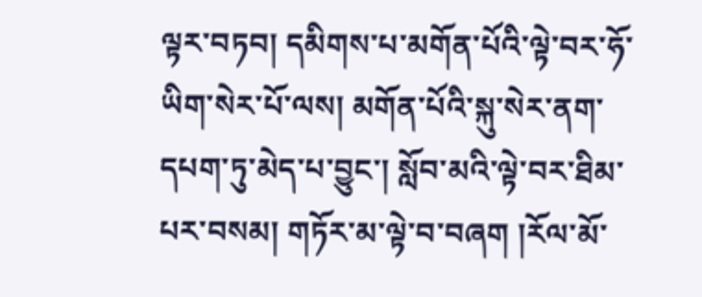ལྟར་བཏབ། དམིགས་པ་མགོན་པོའི་ལྟེ་བར་ཧོ་ཡིག་སེར་པོ་ལས། མགོན་པོའི་སྐུ་སེར་ནག་དཔག་ཏུ་མེད་པ་བྱུང་། སློབ་མའི་ལྟེ་བར་ཐིམ་པར་བསམ། གཏོར་མ་ལྟེ་བ་བཞག །རོལ་མོ་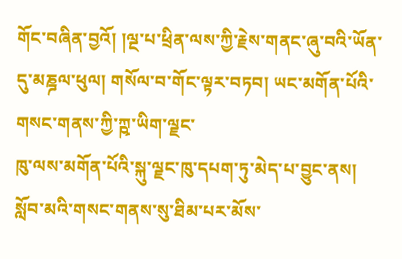གོང་བཞིན་བྱའོ། །ལྔ་པ་ཕྲིན་ལས་ཀྱི་རྗེས་གནང་ཞུ་བའི་ཡོན་དུ་མཎྜལ་ཕུལ། གསོལ་བ་གོང་ལྟར་བཏབ། ཡང་མགོན་པོའི་གསང་གནས་ཀྱི་ཀྵ་ཡིག་ལྗང་
ཁུ་ལས་མགོན་པོའི་སྐུ་ལྗང་ཁུ་དཔག་ཏུ་མེད་པ་བྱུང་ནས། སློབ་མའི་གསང་གནས་སུ་ཐིམ་པར་མོས་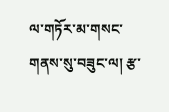ལ་གཏོར་མ་གསང་གནས་སུ་བཟུང་ལ། རྩ་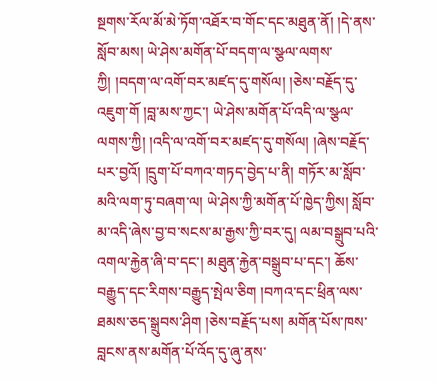སྔགས་རོལ་མོ་མེ་ཏོག་འཐོར་བ་གོང་དང་མཐུན་ནོ། །དེ་ནས་སློབ་མས། ཡེ་ཤེས་མགོན་པོ་བདག་ལ་སྩལ་ལགས་ཀྱི། །བདག་ལ་འགོ་བར་མཛད་དུ་གསོལ། །ཅེས་བརྗོད་དུ་འཇུག་གོ །བླ་མས་ཀྱང་། ཡེ་ཤེས་མགོན་པོ་འདི་ལ་སྩལ་ལགས་ཀྱི། །འདི་ལ་འགོ་བར་མཛད་དུ་གསོལ། །ཞེས་བརྗོད་པར་བྱའོ། །དྲུག་པོ་བཀའ་གཏད་བྱེད་པ་ནི། གཏོར་མ་སློབ་མའི་ལག་ཏུ་བཞག་ལ། ཡེ་ཤེས་ཀྱི་མགོན་པོ་ཁྱེད་ཀྱིས། སློབ་མ་འདི་ཞེས་བྱ་བ་སངས་མ་རྒྱས་ཀྱི་བར་དུ། ལམ་བསྒྲུབ་པའི་འགལ་རྐྱེན་ཞི་བ་དང་། མཐུན་རྐྱེན་བསྒྲུབ་པ་དང་། ཆོས་བརྒྱུད་དང་རིགས་བརྒྱུད་སྤེལ་ཅིག །བཀའ་དང་ཕྲིན་ལས་ཐམས་ཅད་སྒྲུབས་ཤིག །ཅེས་བརྗོད་པས། མགོན་པོས་ཁས་བླངས་ནས་མགོན་པོ་འོད་དུ་ཞུ་ནས་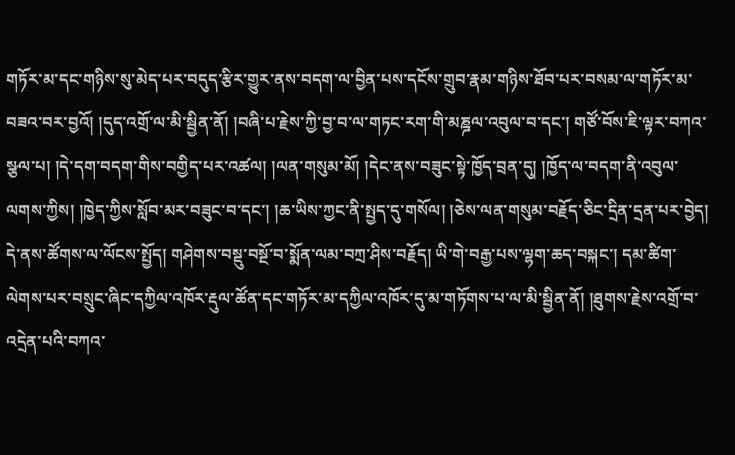གཏོར་མ་དང་གཉིས་སུ་མེད་པར་བདུད་རྩིར་གྱུར་ནས་བདག་ལ་བྱིན་པས་དངོས་གྲུབ་རྣམ་གཉིས་ཐོབ་པར་བསམ་ལ་གཏོར་མ་བཟའ་བར་བྱའོ། །དུད་འགྲོ་ལ་མི་སྦྱིན་ནོ། །བཞི་པ་རྗེས་ཀྱི་བྱ་བ་ལ་གཏང་རག་གི་མཎྜལ་འབུལ་བ་དང་། གཙོ་བོས་ཇི་ལྟར་བཀའ་སྩལ་པ། །དེ་དག་བདག་གིས་བགྱིད་པར་འཚལ། །ལན་གསུམ་མོ། །དེང་ནས་བཟུང་སྟེ་ཁྱོད་བྲན་དུ། །ཁྱོད་ལ་བདག་ནི་འབུལ་ལགས་ཀྱིས། །ཁྱེད་ཀྱིས་སློབ་མར་བཟུང་བ་དང་། །ཆ་ཡིས་ཀྱང་ནི་སྤྱད་དུ་གསོལ། །ཅེས་ལན་གསུམ་བརྗོད་ཅིང་དྲིན་དྲན་པར་བྱེད། དེ་ནས་ཚོགས་ལ་ལོངས་སྤྱོད། གཤེགས་བསྡུ་བསྔོ་བ་སྨོན་ལམ་བཀྲ་ཤིས་བརྗོད། ཡི་གེ་བརྒྱ་པས་ལྷག་ཆད་བསྐང་། དམ་ཚིག་ལེགས་པར་བསྲུང་ཞིང་དཀྱིལ་འཁོར་རྡུལ་ཚོན་དང་གཏོར་མ་དཀྱིལ་འཁོར་དུ་མ་གཏོགས་པ་ལ་མི་སྦྱིན་ནོ། །ཐུགས་རྗེས་འགྲོ་བ་འདྲེན་པའི་བཀའ་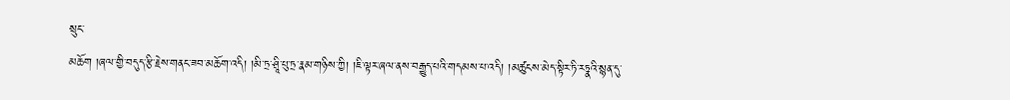སྲུང་
མཆོག །ཞལ་གྱི་བདུད་རྩི་རྗེས་གནང་ཟབ་མཆོག་འདི། །མི་ཏྲ་ཤྲཱི་པུ་ཏྲ་རྣམ་གཉིས་ཀྱི། །ཇི་ལྟར་ཞལ་ནས་བརྒྱུད་པའི་གདམས་པ་འདི། །མཚུངས་མེད་སྟིར་ཏི་རཏྣའི་སྙན་དུ་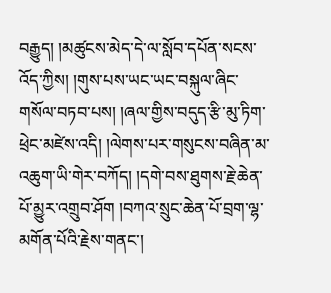བརྒྱུད། །མཚུངས་མེད་དེ་ལ་སློབ་དཔོན་སངས་འོད་ཀྱིས། །གུས་པས་ཡང་ཡང་བསྐུལ་ཞིང་གསོལ་བཏབ་པས། །ཞལ་གྱིས་བདུད་རྩི་མུ་ཏིག་ཕྲེང་མཛེས་འདི། །ལེགས་པར་གསུངས་བཞིན་མ་འཆུག་ཡི་གེར་བཀོད། །དགེ་བས་ཐུགས་རྗེ་ཆེན་པོ་མྱུར་འགྲུབ་ཤོག །བཀའ་སྲུང་ཆེན་པོ་བྲག་ལྷ་མགོན་པོའི་རྗེས་གནང་།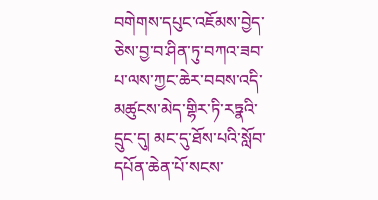བགེགས་དཔུང་འཇོམས་བྱེད་ཅེས་བྱ་བ་ཤིན་ཏུ་བཀའ་ཟབ་པ་ལས་ཀྱང་ཆེར་བབས་འདི་མཚུངས་མེད་གྷིར་ཏི་རཏྣའི་དྲུང་དུ། མང་དུ་ཐོས་པའི་སློབ་དཔོན་ཆེན་པོ་སངས་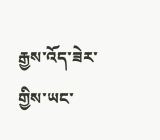རྒྱས་འོད་ཟེར་གྱིས་ཡང་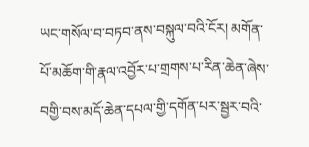ཡང་གསོལ་བ་བཏབ་ནས་བསྐུལ་བའི་ངོར། མགོན་པོ་མཆོག་གི་རྣལ་འབྱོར་པ་གྲགས་པ་རིན་ཆེན་ཞེས་བགྱི་བས་མདོ་ཆེན་དཔལ་གྱི་དགོན་པར་སྦྱར་བའི་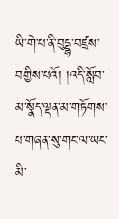ཡི་གེ་པ་ནི་བུདྡྷ་བཛྲས་བགྱིས་པའོ། །འདི་སློབ་མ་སྣོད་ལྡན་མ་གཏོགས་པ་གཞན་སུ་གང་ལ་ཡང་མི་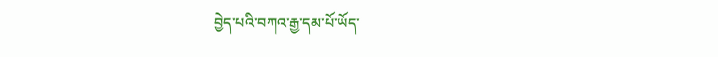བྱེད་པའི་བཀའ་རྒྱ་དམ་པོ་ཡོད་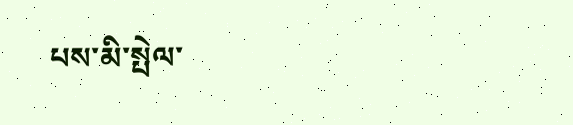པས་མི་སྤེལ་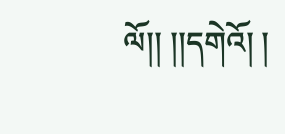ལོ།། །།དགེའོ། །